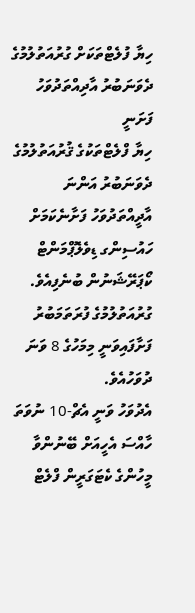ހިޔާ ފުލެޓްތަކަށް ގުރުއަތުލުމުގެ ދެވަނަބުރު އާދިއްތަދުވަހު ފަށަނީ
ހިޔާ ފްލެޓްތަކުގެ ޤުރުއަތުލުމުގެ ދެވަނަބުރު އަންނަ އާދީއްތަދުވަހު ފަށާނެކަމަށް ހައުސިންގ ޑިވެލޮޕްމަންޓް ކޯޕަރޭޝަނުން ބުނެފިއެވެ.
ގުރުއަތުލުމުގެ ފުރަތަމަބުރު ފަށާފައިވަނީ މިމަހުގެ 8 ވަނަ ދުވަހުއެވެ.
އެދުވަހު ވަނީ އެޗް-10 ނުވަތަ ހާއްސަ އެހީއަށް ބޭނުންވާ މީހުންގެ ކެޓަގަރީން ފްލެޓް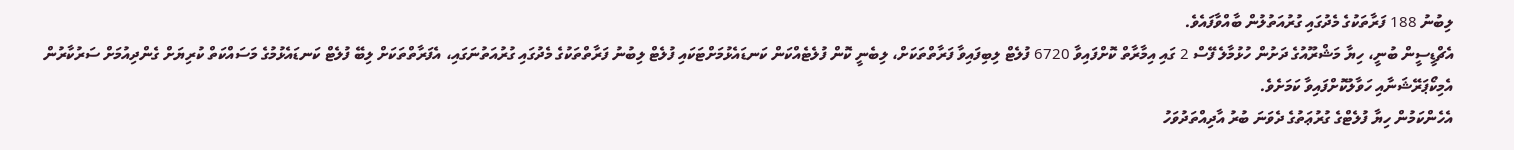ލިބުނު 188 ފަރާތަކުގެ މެދުގައި ގުރުއަތުލުން ބާއްވާފައެވެ.
އެޗްޑީސީން ބުނީ، ހިޔާ މަޝްރޫއުގެ ދަށުން ހުޅުމާލެ ފޭސް 2 ގައި އިމާރާތް ކޮށްފައިވާ 6720 ފުލެޓް ލިބިފައިވާ ފަރާތްތަކަށް، ލިބެނީ ކޮން ފުލެޓެއްކަން ކަނޑައެޅުމަށްޓަކައި ފުލެޓް ލިބުނު ފަރާތްތަކުގެ މެދުގައި ގުރުއަތުނަގައި، އެފަރާތްތަކަށް ލިބޭ ފުލެޓް ކަނޑައެޅުމުގެ މަސައްކަތް ކުރިޔަށް ގެންދިއުމަށް ސަރުކާރުން އެމިކޯޕަރޭޝަނާއި ހަވާލުކޮށްފައިވާ ކަމަށެވެ.
އެހެންކަމުން ހިޔާ ފުލެޓްގެ ގުރުޢަތުގެ ދެވަނަ ބުރު އާދިއްތަދުވަހު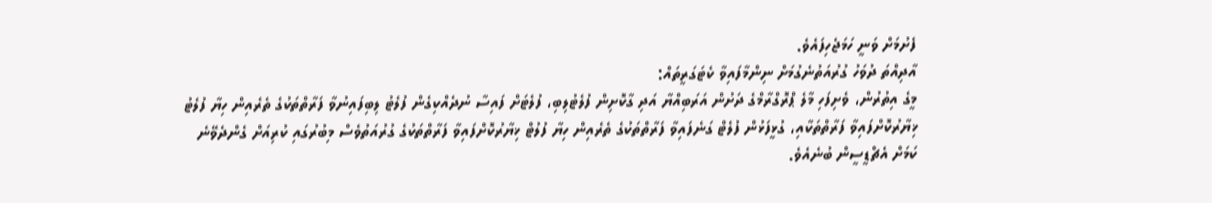ފެށުމަށް ވަނީ ހަމަޖެހިފައެވެ.
އާދިއްތަ ދުވަހު ގުރުއަތުނެގުމަށް ނިންމާފައިވާ ކެޓަގަރީތައް:
މީގެ އިތުރުން، ވެށިފަހި މާލެ ޕްރޮގްރާމްގެ ދަށުން އަރަބިއްޔާ އަދި ގާކޮށިން ފުލެޓުލިބި، ފުލެޓަށް ފައިސާ ނުދެއްކިގެން ފުލެޓު ލިބިފައިނުވާ ފަރާތްތަކުގެ ތެރެއިން ހިޔާ ފުލެޓު ޚިޔާރުކޮށްފައިވާ ފަރާތްތަކާއި، ގުޅީފަޅުން ފުލެޓް ގަނެފައިވާ ފަރާތްތަކުގެ ތެރެއިން ހިޔާ ފުލުޓް ޚިޔާރުކޮށްފައިވާ ފަރާތްތަކުގެ ގުރުއަތުވެސް މިބުރުގައި ކުރިއަށް ގެންދެވޭނެ ކަމަށް އެޗްޑީސީން ބުނެއެވެ.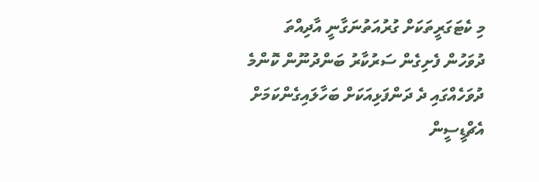މި ކެޓަގަރީތަކަށް ގުރުއަތުނަގާނީ އާދިއްތަ ދުވަހުން ފެށިގެން ސަރުކާރު ބަންދުނޫން ކޮންމެ ދުވަހެއްގައި ދެ ދަންފަޅިއަކަށް ބަހާލައިގެންކަމަށް އެޗްޑީސީން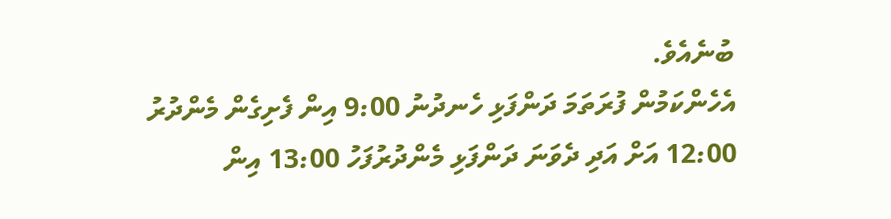ބުނެއެވެ.
އެހެންކަމުން ފުރަތަމަ ދަންފަޅި ހެނދުނު 9:00 އިން ފެށިގެން މެންދުރު 12:00 އަށް އަދި ދެވަނަ ދަންފަޅި މެންދުރުފަހު 13:00 އިން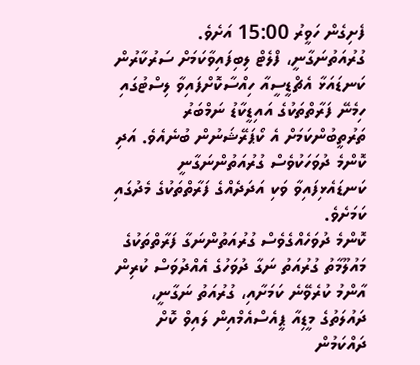ފެށިގެން ހަވީރު 15:00 އަށެވެ.
ގުރުއަތުނަގާނީ، ފްލެޓް ލިބިފައިވާކަމަށް ސަރުކާރުން ކަނޑައަޅާ އެޗްޑީސީއާ ހިއްސާކޮށްފައިވާ ލިސްޓުގައި ހިމެނޭ ފަރާތްތަކުގެ އައިޑީކާޑު ނަމްބަރު ތަރުތީބުންކަމަށް އެ ކޯޕަރޭޝަނުން ބުނެއެވެ. އަދި ކޮންމެ ދުވަހަކުވެސް ގުރުއަތުންނަގާނީ ކަނޑައެޅިފައިވާ ވަކި އަދަދެއްގެ ފަރާތްތަކުގެ މެދުގައި ކަމަށެވެ.
ކޮންމެ ދުވަހެއްގެވެސް ގުރުއަތުންނަގާ ފަރާތްތަކުގެ މައުލޫމާތު ގުރުއަތު ނަގާ ދުވަހުގެ އެއްދުވަސް ކުރިން އާންމު ކުރެވޭނެ ކަމަށާއި، ގުރުއަތު ނަގާނީ، ދައުލަތުގެ މީޑިއާ ޕީއެސްއެމްއިން ލައިވް ކޮށް ދައްކަމުން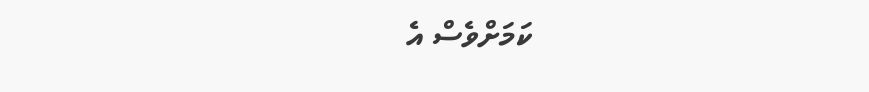ކަމަށްވެސް އެ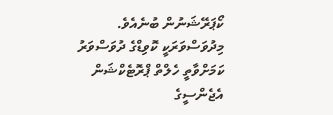ކޯޕަރޭޝަނުން ބުނެއެވެ.
މިދުވަސްވަރަކީ ކޮވިޑްގެ ދުވަސްވަރު ކަމަށްވާތީ ހެލްތް ޕްރޮޓެކްޝަން އެޖެންސީގެ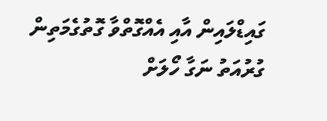ގައިޑްލައިން އާއި އެއްގޮތްވާ ގޮތުގެމަތިން ގުރުއަތު ނަގާ ހޯލަށް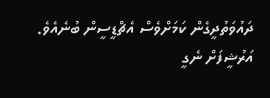ދައުވަތުދީގެން ކަމަށްވެސް އެޗްޑީސީން ބުނެއެވެ.
އަރުޝީފަށް ނެގީ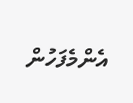އެންމެފަހުން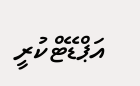އަޕްޑޭޓްކުރީ